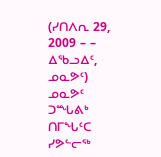(ᓯᑎᐱᕆ 29, 2009 – – ᐃᖃᓗᐃᑦ, ᓄᓇᕗᑦ) ᓄᓇᕗᑦ ᑐᙵᕕᒃ ᑎᒥᖓᑦᑕ ᓯᕗᓪᓕᖅ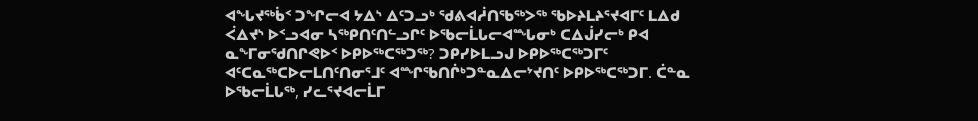ᐊᖓᔪᖅᑳᑉ ᑐᖏᓕᐊ ᔭᐃᔅ ᐃᑦᑐᓗᒃ ᖁᕕᐊᓲᑎᖃᖅᐳᖅ ᖃᐅᔨᒪᔨᕐᔪᐊᒥᑦ ᒪᐃᑯ ᐹᐃᔪᔅ ᐅᑉᓗᐊᓂ ᓴᖅᑭᑎᑦᑎᓪᓗᒋᑦ ᐅᖃᓕᒫᒐᓕᐊᙵᓂᒃ ᑕᐃᒎᓯᓕᒃ ᑭᐊ ᓇᖕᒥᓂᖁᑎᒋᕙᐅᑉ ᐅᑭᐅᖅᑕᖅᑐᖅ? ᑐᑭᓯᐅᒪᓗᒍ ᐅᑭᐅᖅᑕᖅᑐᒥᑦ ᐊᑦᑕᓇᖅᑕᐅᓕᒪᑎᑦᑎᓂᕐᒧᑦ ᐊᙱᖃᑎᒌᒃᑐᓐᓇᐃᓕᔾᔪᑎᑦ ᐅᑭᐅᖅᑕᖅᑐᒥ. ᑖᓐᓇ ᐅᖃᓕᒫᒐᖅ, ᓯᓚᕐᔪᐊᓕᒫᒥ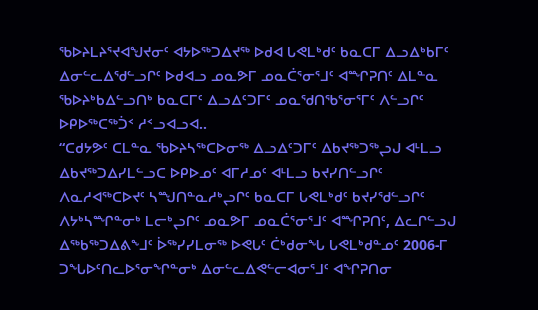ᖃᐅᔨᒪᔨᕐᔪᐊᖑᔪᓂᑦ ᐊᔭᐅᖅᑐᐃᔪᖅ ᐅᑯᐊ ᒐᕙᒪᒃᑯᑦ ᑲᓇᑕᒥ ᐃᓗᐃᒃᑲᒥᑦ ᐃᓂᓪᓚᐃᖁᓪᓗᒋᑦ ᐅᑯᐊᓗ ᓄᓇᕗᒥ ᓄᓇᑖᕐᓂᕐᒧᑦ ᐊᙱᕈᑎᑦ ᐃᒪᓐᓇ ᖃᐅᔨᒃᑲᐃᓪᓗᑎᒃ ᑲᓇᑕᒥᑦ ᐃᓗᐃᑦᑐᒥᑦ ᓄᓇᖁᑎᖃᕐᓂᕐᒥᑦ ᐱᓪᓗᒋᑦ ᐅᑭᐅᖅᑕᖅᑑᑉ ᓱᑉᓗᐊᓗᐊ..
“ᑕᑯᔭᕗᑦ ᑕᒪᓐᓇ ᖃᐅᔨᓴᖅᑕᐅᓂᖅ ᐃᓗᐃᑦᑐᒥᑦ ᐃᑲᔪᖅᑐᖅᖢᒍ ᐊᒻᒪᓗ ᐃᑲᔪᖅᑐᐃᓯᒪᓪᓗᑕ ᐅᑭᐅᓄᑦ ᐊᒥᓱᓄᑦ ᐊᒻᒪᓗ ᑲᔪᓯᑎᓪᓗᒋᑦ ᐱᓇᓱᐊᖅᑕᐅᔪᑦ ᓴᙳᑎᓐᓇᓱᒃᖢᒋᑦ ᑲᓇᑕᒥ ᒐᕙᒪᒃᑯᑦ ᑲᔪᓯᖁᓪᓗᒋᑦ ᐱᔭᒃᓴᙱᓐᓂᒃ ᒪᓕᒃᖢᒋᑦ ᓄᓇᕗᒥ ᓄᓇᑖᕐᓂᕐᒧᑦ ᐊᙱᕈᑎᑦ, ᐃᓚᒋᓪᓗᒍ ᐃᖅᑲᖅᑐᐃᕕᖕᒧᑦ ᐆᖅᓯᓯᒪᓂᖅ ᐅᕙᒐᑦ ᑖᒃᑯᓂᖓ ᒐᕙᒪᒃᑯᓐᓄᑦ 2006-ᒥ ᑐᖓᐅᑦᑎᓚᐅᕐᓂᖏᓐᓂᒃ ᐃᓂᓪᓚᐃᕙᓪᓕᐊᓂᕐᒧᑦ ᐊᖏᕈᑎᓂ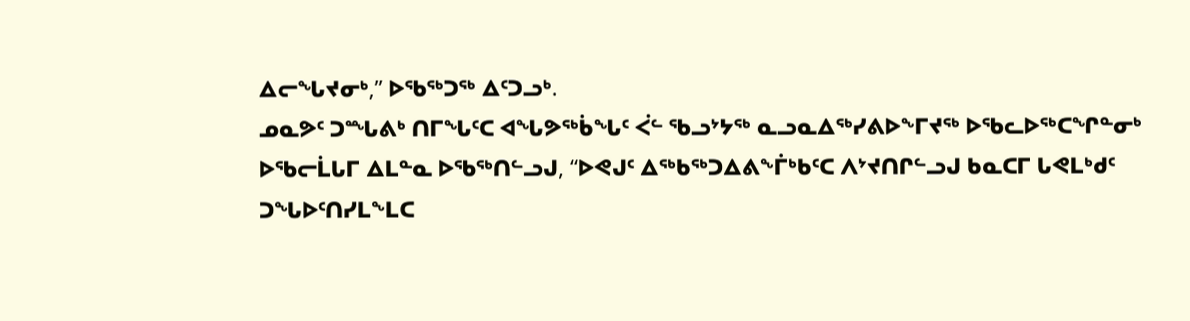ᐃᓕᖓᔪᓂᒃ,” ᐅᖃᖅᑐᖅ ᐃᑦᑐᓗᒃ.
ᓄᓇᕗᑦ ᑐᙵᕕᒃ ᑎᒥᖓᑦᑕ ᐊᖓᕗᖅᑳᖓᑦ ᐹᓪ ᖃᓗᔾᔭᖅ ᓇᓗᓇᐃᖅᓯᕕᐅᖕᒥᔪᖅ ᐅᖃᓚᐅᖅᑕᖏᓐᓂᒃ ᐅᖃᓕᒫᒐᒥ ᐃᒪᓐᓇ ᐅᖃᖅᑎᓪᓗᒍ, “ᐅᕙᒍᑦ ᐃᖅᑲᖅᑐᐃᕕᖕᒦᒃᑲᑦᑕ ᐱᔾᔪᑎᒋᓪᓗᒍ ᑲᓇᑕᒥ ᒐᕙᒪᒃᑯᑦ ᑐᖓᐅᑦᑎᓯᒪᖕᒪᑕ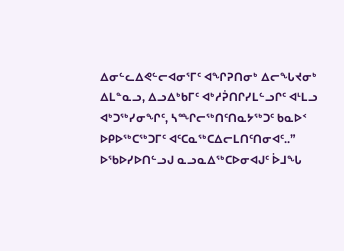ᐃᓂᓪᓚᐃᕙᓪᓕᐊᓂᕐᒥᑦ ᐊᖏᕈᑎᓂᒃ ᐃᓕᖓᔪᓂᒃ ᐃᒪᓐᓇᓗ, ᐃᓗᐃᒃᑲᒥᑦ ᐊᒃᓱᕉᑎᒋᓯᒪᓪᓗᒋᑦ ᐊᒻᒪᓗ ᐊᒃᑐᖅᓯᓂᖏᑦ, ᓴᙱᓕᖅᑎᑦᑎᓇᔭᖅᑐᑦ ᑲᓇᐅᑉ ᐅᑭᐅᖅᑕᖅᑐᒥᑦ ᐊᑦᑕᓇᖅᑕᐃᓕᒪᑎᑦᑎᓂᐊᑦ..”
ᐅᖃᐅᓯᐅᑎᓪᓗᒍ ᓇᓗᓇᐃᖅᑕᐅᓂᐊᒍᑦ ᐆᒧᖓ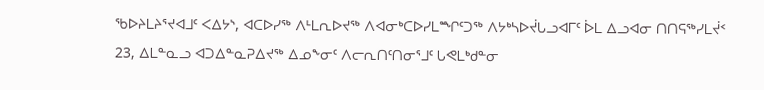ᖃᐅᔨᒪᔨᕐᔪᐊᒧᑦ ᐸᐃᔭᔅ, ᐊᑕᐅᓯᖅ ᐱᒻᒪᕆᐅᔪᖅ ᐱᐊᓂᒃᑕᐅᓯᒪᙱᑦᑐᖅ ᐱᔭᒃᓴᐅᔫᒐᓗᐊᒥᑦ ᐆᒪ ᐃᓗᐊᓂ ᑎᑎᕋᖅᓯᒪᔫᑉ 23, ᐃᒪᓐᓇᓗ ᐊᑐᐃᓐᓇᕈᐃᔪᖅ ᐃᓄᖕᓂᑦ ᐱᓕᕆᑎᑦᑎᓂᕐᒧᑦ ᒐᕙᒪᒃᑯᓐᓂ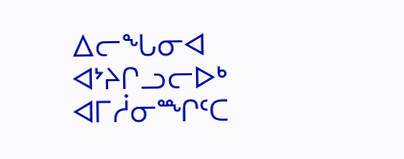ᐃᓕᖓᓂᐊ ᐊᔾᔨᒋᓗᓕᐅᒃ ᐊᒥᓲᓂᙱᑦᑕ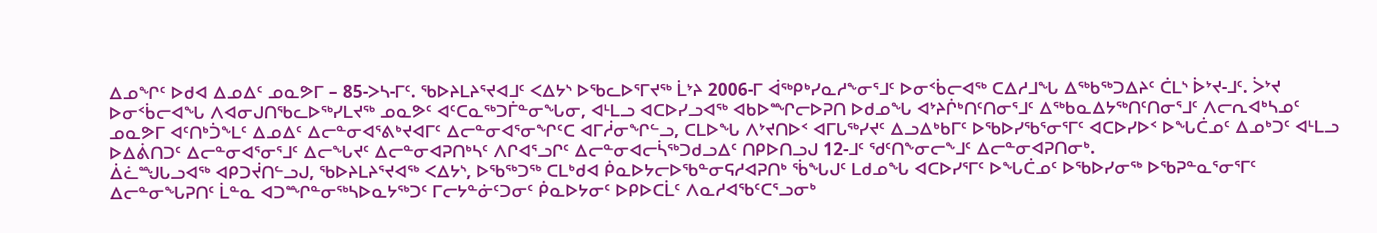ᐃᓄᖏᑦ ᐅᑯᐊ ᐃᓄᐃᑦ ᓄᓇᕗᒥ – 85-ᐳᓴ-ᒥᑦ. ᖃᐅᔨᒪᔨᕐᔪᐊᒧᑦ ᐸᐃᔭᔅ ᐅᖃᓚᐅᕐᒥᔪᖅ ᒫᔾᔨ 2006-ᒥ ᐋᖅᑭᒃᓯᓇᓱᖕᓂᕐᒧᑦ ᐅᓂᑉᑳᓕᐊᖅ ᑕᐃᓱᒧᖓ ᐃᖅᑲᖅᑐᐃᔨᑦ ᑖᒪᔅ ᐆᔾᔪ-ᒧᑦ. ᐴᔾᔪ ᐅᓂᑉᑳᓕᐊᖓ ᐱᐊᓂᒍᑎᖃᓚᐅᖅᓯᒪᔪᖅ ᓄᓇᕗᑦ ᐊᑦᑕᓇᖅᑐᒦᓐᓂᖓᓂ, ᐊᒻᒪᓗ ᐊᑕᐅᓯᓗᐊᖅ ᐊᑲᐅᙱᓕᐅᕈᑎ ᐅᑯᓄᖓ ᐊᔾᔨᒌᒃᑎᑦᑎᓂᕐᒧᑦ ᐃᖅᑲᓇᐃᔭᖅᑎᑦᑎᓂᕐᒧᑦ ᐱᓕᕆᐊᒃᓴᓄᑦ ᓄᓇᕗᒥ ᐊᑦᑎᒃᑑᖕᒪᑦ ᐃᓄᐃᑦ ᐃᓕᓐᓂᐊᕐᕕᒃᔪᐊᒥᑦ ᐃᓕᓐᓂᐊᕐᓂᖏᑦᑕ ᐊᒥᓲᓂᖏᓪᓗ, ᑕᒪᐅᖓ ᐱᔾᔪᑎᐅᑉ ᐊᒥᒐᖅᓯᔪᑦ ᐃᓗᐃᒃᑲᒥᑦ ᐅᖃᐅᓯᖃᕐᓂᕐᒥᑦ ᐊᑕᐅᓯᐅᑉ ᐅᖓᑖᓄᑦ ᐃᓄᒃᑐᑦ ᐊᒻᒪᓗ ᐅᐃᕖᑎᑐᑦ ᐃᓕᓐᓂᐊᕐᓂᕐᒧᑦ ᐃᓕᖓᔪᑦ ᐃᓕᓐᓂᐊᕈᑎᒃᓴᑦ ᐱᒋᐊᕐᓗᒋᑦ ᐃᓕᓐᓂᐊᓕᓵᖅᑐᑯᓗᐃᑦ ᑎᑭᐅᑎᓗᒍ 12-ᒧᑦ ᖁᑦᑎᖕᓂᓕᖕᒧᑦ ᐃᓕᓐᓂᐊᕈᑎᓂᒃ.
ᐄᓛᙳᒐᓗᐊᖅ ᐊᑭᑐᔫᑎᓪᓗᒍ, ᖃᐅᔨᒪᔨᕐᔪᐊᖅ ᐸᐃᔭᔅ, ᐅᖃᖅᑐᖅ ᑕᒪᒃᑯᐊ ᑮᓇᐅᔭᓕᐅᖃᓐᓂᕋᓱᐊᕈᑎᒃ ᖄᖓᒍᑦ ᒪᑯᓄᖓ ᐊᑕᐅᓯᕐᒥᑦ ᐅᖓᑖᓄᑦ ᐅᖃᐅᓯᓂᖅ ᐅᖃᕈᓐᓇᕐᓂᕐᒥᑦ ᐃᓕᓐᓂᖓᕈᑎᑦ ᒫᓐᓇ ᐊᑐᙱᓐᓂᖅᓴᐅᓇᔭᖅᑐᑦ ᒥᓕᔭᓐᓃᑦᑐᓂᑦ ᑮᓇᐅᔭᓂᑦ ᐅᑭᐅᑕᒫᑦ ᐱᓇᓱᐊᖃᑦᑕᕐᓗᓂᒃ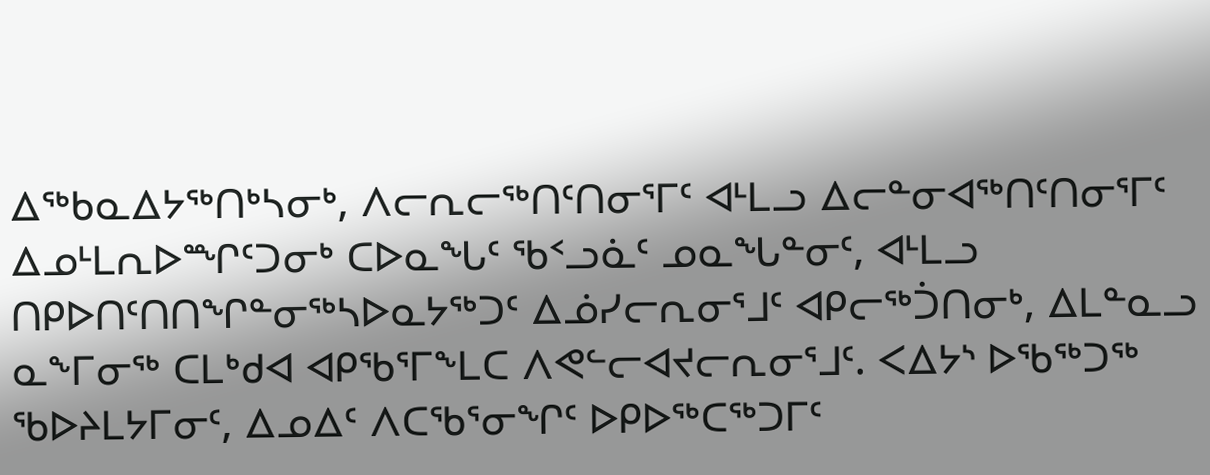ᐃᖅᑲᓇᐃᔭᖅᑎᒃᓴᓂᒃ, ᐱᓕᕆᓕᖅᑎᑦᑎᓂᕐᒥᑦ ᐊᒻᒪᓗ ᐃᓕᓐᓂᐊᖅᑎᑦᑎᓂᕐᒥᑦ ᐃᓄᒻᒪᕆᐅᙱᑦᑐᓂᒃ ᑕᐅᓇᖓᑦ ᖃᑉᓗᓈᑦ ᓄᓇᖓᓐᓂᑦ, ᐊᒻᒪᓗ ᑎᑭᐅᑎᑦᑎᑎᖏᓐᓂᖅᓴᐅᓇᔭᖅᑐᑦ ᐃᓅᓯᓕᕆᓂᕐᒧᑦ ᐊᑭᓕᖅᑑᑎᓂᒃ, ᐃᒪᓐᓇᓗ ᓇᖕᒥᓂᖅ ᑕᒪᒃᑯᐊ ᐊᑭᖃᕐᒥᖕᒪᑕ ᐱᕙᓪᓕᐊᔪᓕᕆᓂᕐᒧᑦ. ᐸᐃᔭᔅ ᐅᖃᖅᑐᖅ ᖃᐅᔨᒪᔭᒥᓂᑦ, ᐃᓄᐃᑦ ᐱᑕᖃᕐᓂᖏᑦ ᐅᑭᐅᖅᑕᖅᑐᒥᑦ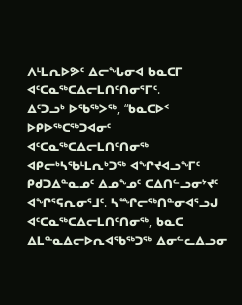ᐱᒻᒪᕆᐅᕗᑦ ᐃᓕᖓᓂᐊ ᑲᓇᑕᒥ ᐊᑦᑕᓇᖅᑕᐃᓕᒪᑎᑦᑎᓂᕐᒥᑦ.
ᐃᑦᑐᓗᒃ ᐅᖃᖅᐳᖅ, “ᑲᓇᑕᐅᑉ ᐅᑭᐅᖅᑕᖅᑐᐊᓂᑦ ᐊᑦᑕᓇᖅᑕᐃᓕᒪᑎᑦᑎᓂᖅ ᐊᑭᓕᒃᓴᖃᒻᒪᕆᒃᑐᖅ ᐊᖏᔪᐊᓗᖕᒥᑦ ᑭᑯᑐᐃᓐᓇᓄᑦ ᐃᓄᖕᓄᑦ ᑕᐃᑎᓪᓗᓂᔾᔪᑦ ᐊᖏᕐᕋᕆᓂᕐᒧᑦ. ᓴᙱᓕᖅᑎᓐᓂᐊᕐᓗᒍ ᐊᑦᑕᓇᖅᑕᐃᓕᒪᑎᑦᑎᓂᖅ, ᑲᓇᑕ ᐃᒪᓐᓇᐃᓕᐅᕆᐊᖃᖅᑐᖅ ᐃᓂᓪᓚᐃᓗᓂ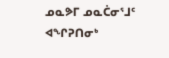ᓄᓇᕗᒥ ᓄᓇᑖᓂᕐᒧᑦ ᐊᖏᕈᑎᓂᒃ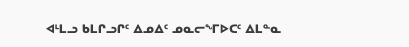ᐊᒻᒪᓗ ᑲᒪᒋᓗᒋᑦ ᐃᓄᐃᑦ ᓄᓇᓕᖕᒥᐅᑕᑦ ᐃᒪᓐᓇ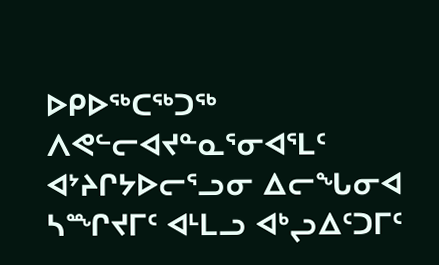ᐅᑭᐅᖅᑕᖅᑐᖅ ᐱᕙᓪᓕᐊᔪᓐᓇᕐᓂᐊᕐᒪᑦ ᐊᔾᔨᒋᔭᐅᓕᕐᓗᓂ ᐃᓕᖓᓂᐊ ᓴᙱᔪᒥᑦ ᐊᒻᒪᓗ ᐊᒃᖢᐃᑦᑐᒥᑦ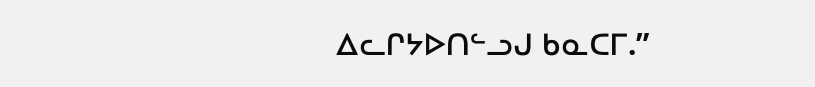ᐃᓚᒋᔭᐅᑎᓪᓗᒍ ᑲᓇᑕᒥ.”